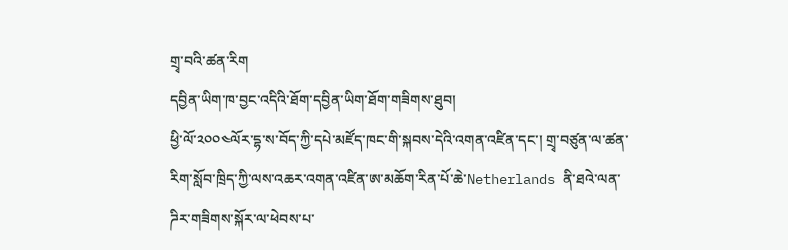གྲྭ་བའི་ཚན་རིག
དབྱིན་ཡིག་ཁ་བྱང་འདིའི་ཐོག་དབྱིན་ཡིག་ཐོག་གཟིགས་ཐུབ།
ཕྱི་ལོ་༢༠༠༤ལོར་དྷ་ས་བོད་ཀྱི་དཔེ་མཛོད་ཁང་གི་སྐབས་དེའི་འགན་འཛིན་དང་། གྲྭ་བཙུན་ལ་ཚན་རིག་སློབ་ཁྲིད་ཀྱི་ལས་འཆར་འགན་འཛིན་ཨ་མཆོག་རིན་པོ་ཆེ་Netherlands ནི་ཐའེ་ལན་ཌིར་གཟིགས་སྐོར་ལ་ཕེབས་པ་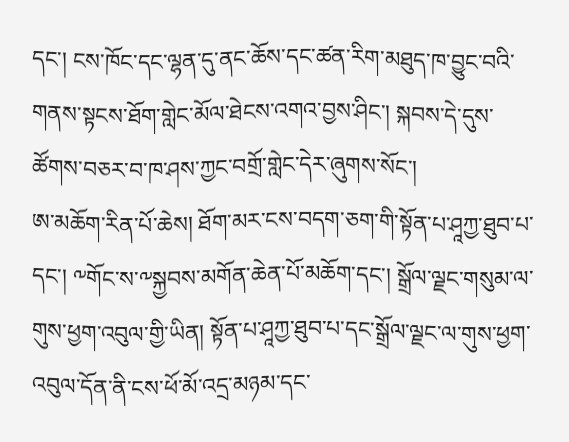དང་། ངས་ཁོང་དང་ལྷན་དུ་ནང་ཆོས་དང་ཚན་རིག་མཐུད་ཁ་བྱུང་བའི་གནས་སྟངས་ཐོག་གླེང་མོལ་ཐེངས་འགའ་བྱས་ཤིང་། སྐབས་དེ་དུས་ཚོགས་བཅར་བ་ཁ་ཤས་ཀྱང་བགྲོ་གླེང་དེར་ཞུགས་སོང་།
ཨ་མཆོག་རིན་པོ་ཆེས། ཐོག་མར་ངས་བདག་ཅག་གི་སྟོན་པ་ཤཱཀྱ་ཐུབ་པ་དང་། ༸གོང་ས་༸སྐྱབས་མགོན་ཆེན་པོ་མཆོག་དང་། སྒྲོལ་ལྗང་གསུམ་ལ་གུས་ཕྱག་འབུལ་གྱི་ཡིན། སྟོན་པ་ཤཱཀྱ་ཐུབ་པ་དང་སྒྲོལ་ལྗང་ལ་གུས་ཕྱག་འབུལ་དོན་ནི་ངས་ཕོ་མོ་འདྲ་མཉམ་དང་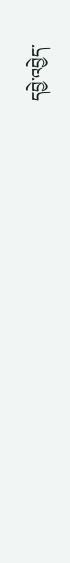དབྱེ་འབྱེད་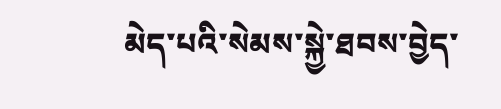མེད་པའི་སེམས་སྐྱེ་ཐབས་བྱེད་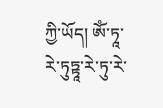ཀྱི་ཡོད། ཨོཾ་ཏཱ་རེ་ཏུཏྟཱ་རེ་ཏུ་རེ་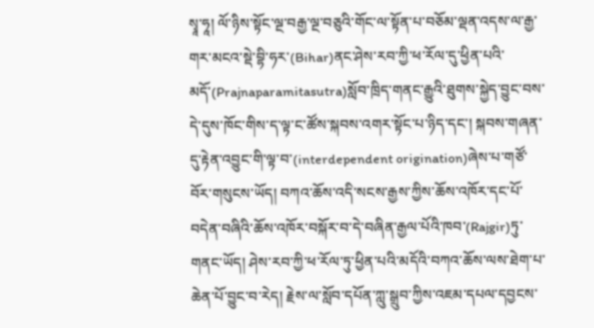སྭཱ་ཧཱ། ལོ་ཉིས་སྟོང་ལྔ་བརྒྱ་ལྔ་བཅུའི་གོང་ལ་སྟོན་པ་བཅོམ་ལྡན་འདས་ལ་རྒྱ་གར་མངའ་སྡེ་བྷི་ཧར་(Bihar)ནང་ཤེས་རབ་ཀྱི་ཕ་རོལ་དུ་ཕྱིན་པའི་མདོ་(Prajnaparamitasutra)སློབ་ཁྲིད་གནང་རྒྱུའི་ཐུགས་སྐྱེད་བྱུང་བས་དེ་དུས་ཁོང་གིས་ད་ལྟ་ང་ཚོས་སྐབས་འགར་སྟོང་པ་ཉིད་དང་། སྐབས་གཞན་དུ་རྟེན་འབྱུང་གི་ལྟ་བ་(interdependent origination)ཞེས་པ་གཙོ་བོར་གསུངས་ཡོད། བཀའ་ཆོས་འདི་སངས་རྒྱས་ཀྱིས་ཆོས་འཁོར་དང་པོ་བདེན་བཞིའི་ཆོས་འཁོར་བསྐོར་བ་དེ་བཞིན་རྒྱལ་པོའི་ཁབ་(Rajgir)ཏུ་གནང་ཡོད། ཤེས་རབ་ཀྱི་ཕ་རོལ་ཏུ་ཕྱིན་པའི་མདོའི་བཀའ་ཆོས་ལས་ཐེག་པ་ཆེན་པོ་བྱུང་བ་རེད། རྗེས་ལ་སློབ་དཔོན་ཀླུ་སྒྲུབ་ཀྱིས་འཇམ་དཔལ་དབྱངས་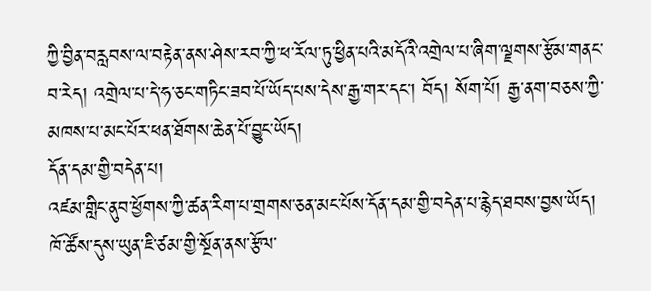ཀྱི་བྱིན་བརླབས་ལ་བརྟེན་ནས་ཤེས་རབ་ཀྱི་ཕ་རོལ་ཏུ་ཕྱིན་པའི་མདོའི་འགྲེལ་པ་ཞིག་ལྗགས་རྩོམ་གནང་བ་རེད། འགྲེལ་པ་དེ་ཧ་ཅང་གཏིང་ཟབ་པོ་ཡོད་པས་དེས་རྒྱ་གར་དང་། བོད། སོག་པོ། རྒྱ་ནག་བཅས་ཀྱི་མཁས་པ་མང་པོར་ཕན་ཐོགས་ཆེན་པོ་བྱུང་ཡོད།
དོན་དམ་གྱི་བདེན་པ།
འཛམ་གླིང་ནུབ་ཕྱོགས་ཀྱི་ཚན་རིག་པ་གྲགས་ཅན་མང་པོས་དོན་དམ་གྱི་བདེན་པ་རྙེད་ཐབས་བྱས་ཡོད། ཁོ་ཚོས་དུས་ཡུན་ཇི་ཙམ་གྱི་སྔོན་ནས་རྩོལ་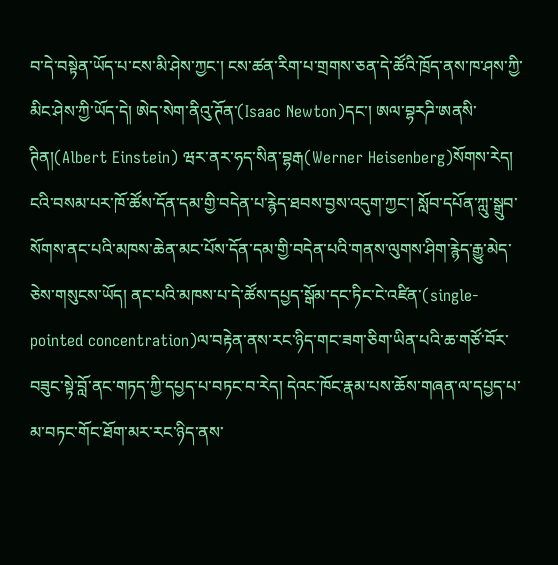བ་དེ་བསྟེན་ཡོད་པ་ངས་མི་ཤེས་ཀྱང་། ངས་ཚན་རིག་པ་གྲགས་ཅན་དེ་ཚོའི་ཁྲོད་ནས་ཁ་ཤས་ཀྱི་མིང་ཤེས་ཀྱི་ཡོད་དེ། ཨེད་སེག་ནིའུ་ཊོན་(Isaac Newton)དང་། ཨལ་བྷརཌི་ཨནསི་ཊིན།(Albert Einstein) ཝར་ནར་ཧད་སིན་བྷརྒ(Werner Heisenberg)སོགས་རེད། ངའི་བསམ་པར་ཁོ་ཚོས་དོན་དམ་གྱི་བདེན་པ་རྙེད་ཐབས་བྱས་འདུག་ཀྱང་། སློབ་དཔོན་ཀླུ་སྒྲུབ་སོགས་ནང་པའི་མཁས་ཆེན་མང་པོས་དོན་དམ་གྱི་བདེན་པའི་གནས་ལུགས་ཤིག་རྙེད་རྒྱུ་མེད་ཅེས་གསུངས་ཡོད། ནང་པའི་མཁས་པ་དེ་ཚོས་དཔྱད་སྒོམ་དང་ཏིང་ངེ་འཛིན་(single-pointed concentration)ལ་བརྟེན་ནས་རང་ཉིད་གང་ཟག་ཅིག་ཡིན་པའི་ཆ་གཙོ་བོར་བཟུང་སྟེ་བློ་ནང་གཏད་ཀྱི་དཔྱད་པ་བཏང་བ་རེད། དེའང་ཁོང་རྣམ་པས་ཆོས་གཞན་ལ་དཔྱད་པ་མ་བཏང་གོང་ཐོག་མར་རང་ཉིད་ནས་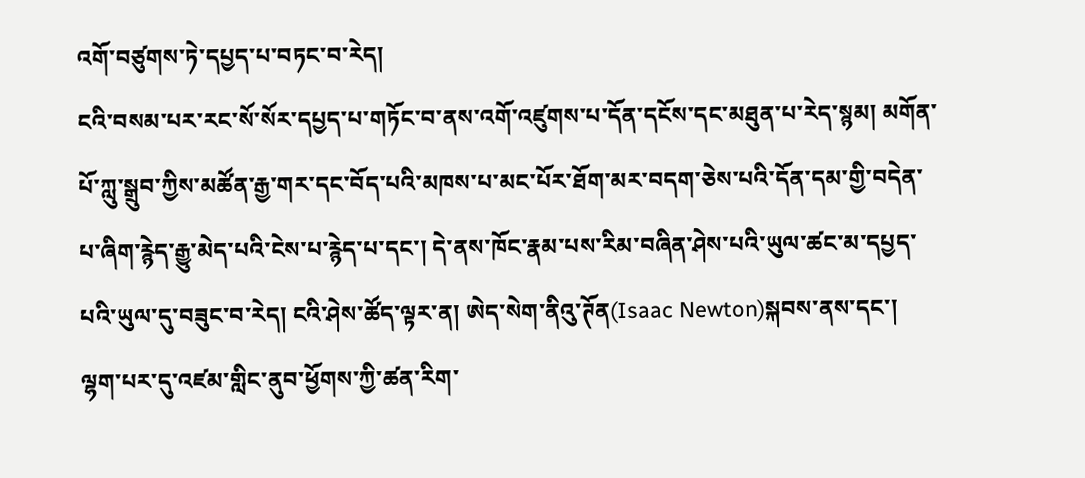འགོ་བཙུགས་ཏེ་དཔྱད་པ་བཏང་བ་རེད།
ངའི་བསམ་པར་རང་སོ་སོར་དཔྱད་པ་གཏོང་བ་ནས་འགོ་འཛུགས་པ་དོན་དངོས་དང་མཐུན་པ་རེད་སྙམ། མགོན་པོ་ཀླུ་སྒྲུབ་ཀྱིས་མཚོན་རྒྱ་གར་དང་བོད་པའི་མཁས་པ་མང་པོར་ཐོག་མར་བདག་ཅེས་པའི་དོན་དམ་གྱི་བདེན་པ་ཞིག་རྙེད་རྒྱུ་མེད་པའི་ངེས་པ་རྙེད་པ་དང་། དེ་ནས་ཁོང་རྣམ་པས་རིམ་བཞིན་ཤེས་པའི་ཡུལ་ཚང་མ་དཔྱད་པའི་ཡུལ་དུ་བཟུང་བ་རེད། ངའི་ཤེས་ཚོད་ལྟར་ན། ཨེད་སེག་ནིའུ་ཊོན(Isaac Newton)སྐབས་ནས་དང་། ལྷག་པར་དུ་འཛམ་གླིང་ནུབ་ཕྱོགས་ཀྱི་ཚན་རིག་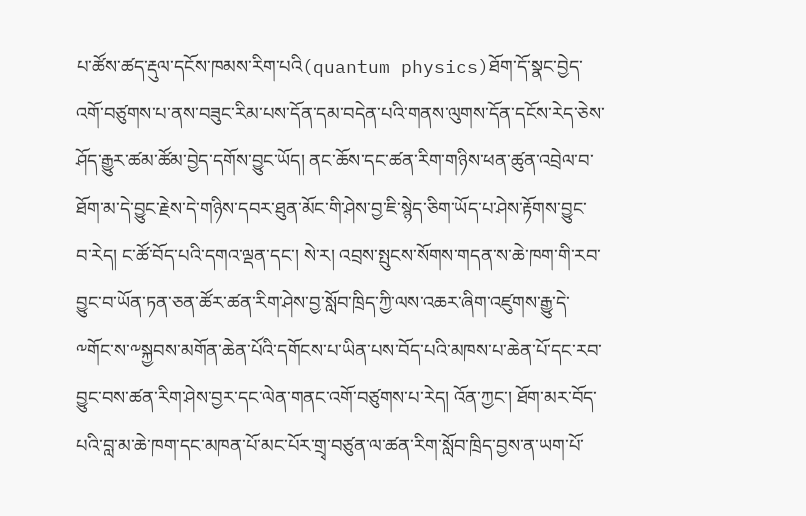པ་ཚོས་ཚད་རྡུལ་དངོས་ཁམས་རིག་པའི(quantum physics)ཐོག་དོ་སྣང་བྱེད་འགོ་བཙུགས་པ་ནས་བཟུང་རིམ་པས་དོན་དམ་བདེན་པའི་གནས་ལུགས་དོན་དངོས་རེད་ཅེས་ཤོད་རྒྱུར་ཚམ་ཚོམ་བྱེད་དགོས་བྱུང་ཡོད། ནང་ཆོས་དང་ཚན་རིག་གཉིས་ཕན་ཚུན་འབྲེལ་བ་ཐོག་མ་དེ་བྱུང་རྗེས་དེ་གཉིས་དབར་ཐུན་མོང་གི་ཤེས་བྱ་ཇི་སྙེད་ཅིག་ཡོད་པ་ཤེས་རྟོགས་བྱུང་བ་རེད། ང་ཚོ་བོད་པའི་དགའ་ལྡན་དང་། སེ་ར། འབྲས་སྤུངས་སོགས་གདན་ས་ཆེ་ཁག་གི་རབ་བྱུང་བ་ཡོན་ཏན་ཅན་ཚོར་ཚན་རིག་ཤེས་བྱ་སློབ་ཁྲིད་ཀྱི་ལས་འཆར་ཞིག་འཛུགས་རྒྱུ་དེ་༸གོང་ས་༸སྐྱབས་མགོན་ཆེན་པོའི་དགོངས་པ་ཡིན་པས་བོད་པའི་མཁས་པ་ཆེན་པོ་དང་རབ་བྱུང་བས་ཚན་རིག་ཤེས་བྱར་དང་ལེན་གནང་འགོ་བཙུགས་པ་རེད། འོན་ཀྱང་། ཐོག་མར་བོད་པའི་བླ་མ་ཆེ་ཁག་དང་མཁན་པོ་མང་པོར་གྲྭ་བཙུན་ལ་ཚན་རིག་སློབ་ཁྲིད་བྱས་ན་ཡག་པོ་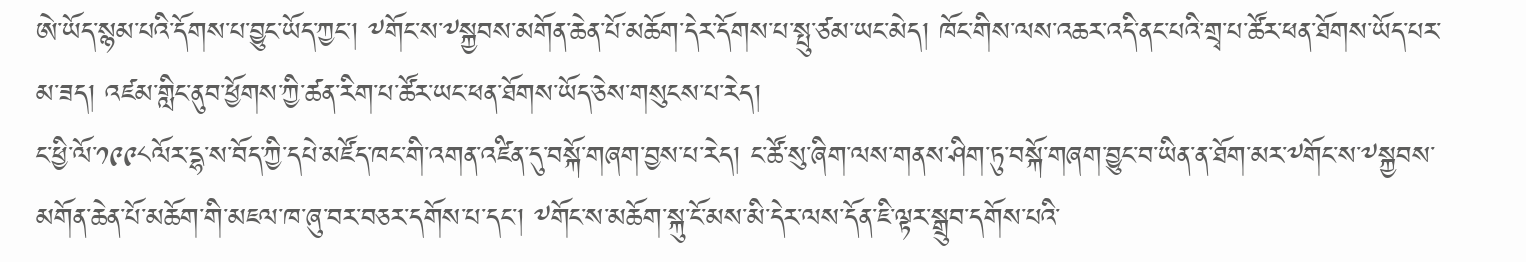ཨེ་ཡོད་སྙམ་པའི་དོགས་པ་བྱུང་ཡོད་ཀྱང་། ༸གོང་ས་༸སྐྱབས་མགོན་ཆེན་པོ་མཆོག་དེར་དོགས་པ་སྤུ་ཙམ་ཡང་མེད། ཁོང་གིས་ལས་འཆར་འདི་ནང་པའི་གྲྭ་པ་ཚོར་ཕན་ཐོགས་ཡོད་པར་མ་ཟད། འཛམ་གླིང་ནུབ་ཕྱོགས་ཀྱི་ཚན་རིག་པ་ཚོར་ཡང་ཕན་ཐོགས་ཡོད་ཅེས་གསུངས་པ་རེད།
ང་ཕྱི་ལོ་༡༩༩༨ལོར་དྷ་ས་བོད་ཀྱི་དཔེ་མཛོད་ཁང་གི་འགན་འཛིན་དུ་བསྐོ་གཞག་བྱས་པ་རེད། ང་ཚོ་སུ་ཞིག་ལས་གནས་ཤིག་ཏུ་བསྐོ་གཞག་བྱུང་བ་ཡིན་ན་ཐོག་མར་༸གོང་ས་༸སྐྱབས་མགོན་ཆེན་པོ་མཆོག་གི་མཇལ་ཁ་ཞུ་བར་བཅར་དགོས་པ་དང་། ༸གོང་ས་མཆོག་སྐུ་ངོ་མས་མི་དེར་ལས་དོན་ཇི་ལྟར་སྒྲུབ་དགོས་པའི་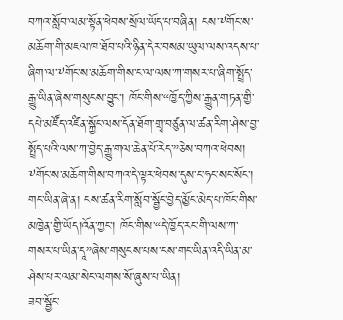བཀའ་སློབ་ལམ་སྟོན་ཕེབས་སྲོལ་ཡོད་པ་བཞིན། ངས་༸གོང་ས་མཆོག་གི་མཇལ་ཁ་ཐོབ་པའི་ཉིན་དེར་བསམ་ཡུལ་ལས་འདས་པ་ཞིག་ལ་༸གོང་ས་མཆོག་གིས་ང་ལ་ལས་ཀ་གསར་པ་ཞིག་སྤྲོད་རྒྱུ་ཡིན་ཞེས་གསུངས་བྱུང་། ཁོང་གིས་“ཁྱོད་ཀྱིས་རྒྱུན་གཏན་གྱི་དཔེ་མཛོད་འཛིན་སྐྱོང་ལས་དོན་ཐོག་གྲྭ་བཙུན་ལ་ཚན་རིག་ཤེས་བྱ་སྤྲོད་པའི་ལས་ཀ་བྱེད་རྒྱུ་གལ་ཆེན་པོ་རེད་”ཅེས་བཀའ་ཕེབས། ༸གོང་ས་མཆོག་གིས་བཀའ་དེ་ལྟར་ཕེབས་དུས་ང་ཧང་སང་སོང་། གང་ཡིན་ཞེ་ན། ངས་ཚན་རིག་སློབ་སྦྱོང་བྱེད་མྱོང་མེད་པ་ཁོང་གིས་མཁྱེན་གྱི་ཡོད།འོན་ཀྱང་། ཁོང་གིས་“དེ་ཁྱོད་རང་གི་ལས་ཀ་གསར་པ་ཡིན་དཱ”ཞེས་གསུངས་པས་ངས་གང་ཡིན་འདི་ཡིན་མ་ཤེས་པར་ལམ་སེང་ལགས་སོ་ཞུས་པ་ཡིན།
ཟབ་སྦྱོང་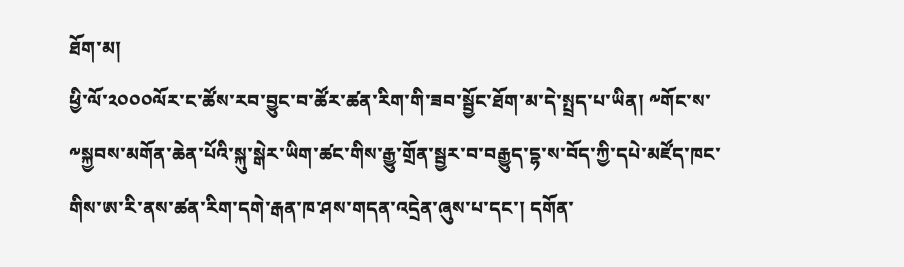ཐོག་མ།
ཕྱི་ལོ་༢༠༠༠ལོར་ང་ཚོས་རབ་བྱུང་བ་ཚོར་ཚན་རིག་གི་ཟབ་སྦྱོང་ཐོག་མ་དེ་སྤྲད་པ་ཡིན། ༸གོང་ས་༸སྐྱབས་མགོན་ཆེན་པོའི་སྐུ་སྒེར་ཡིག་ཚང་གིས་རྒྱུ་གྲོན་སྦྱར་བ་བརྒྱུད་དྷ་ས་བོད་ཀྱི་དཔེ་མཛོད་ཁང་གིས་ཨ་རི་ནས་ཚན་རིག་དགེ་རྒན་ཁ་ཤས་གདན་འདྲེན་ཞུས་པ་དང་། དགོན་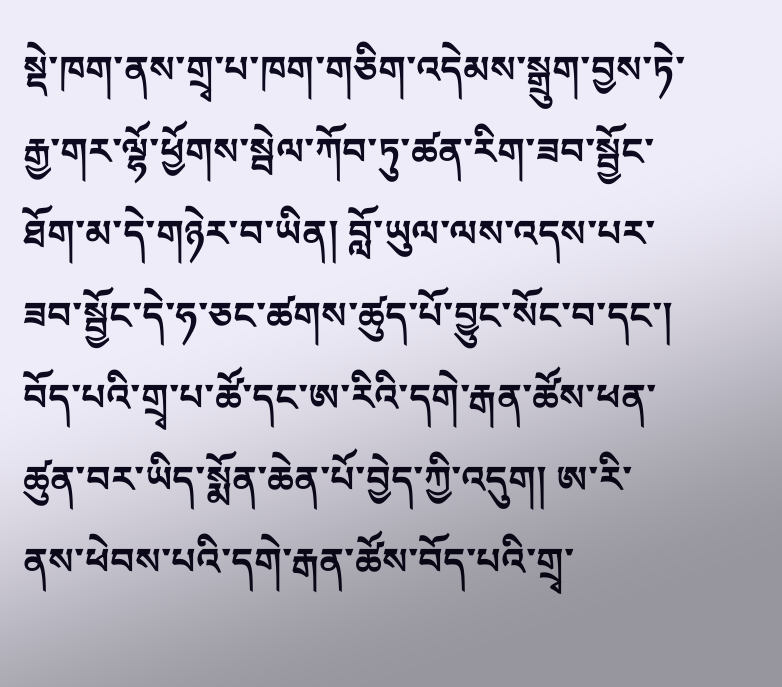སྡེ་ཁག་ནས་གྲྭ་པ་ཁག་གཅིག་འདེམས་སྒྲུག་བྱས་ཏེ་རྒྱ་གར་ལྷོ་ཕྱོགས་སྦེལ་ཀོབ་ཏུ་ཚན་རིག་ཟབ་སྦྱོང་ཐོག་མ་དེ་གཉེར་བ་ཡིན། བློ་ཡུལ་ལས་འདས་པར་ཟབ་སྦྱོང་དེ་ཧ་ཅང་ཚགས་ཚུད་པོ་བྱུང་སོང་བ་དང་། བོད་པའི་གྲྭ་པ་ཚོ་དང་ཨ་རིའི་དགེ་རྒན་ཚོས་ཕན་ཚུན་བར་ཡིད་སྨོན་ཆེན་པོ་བྱེད་ཀྱི་འདུག། ཨ་རི་ནས་ཕེབས་པའི་དགེ་རྒན་ཚོས་བོད་པའི་གྲྭ་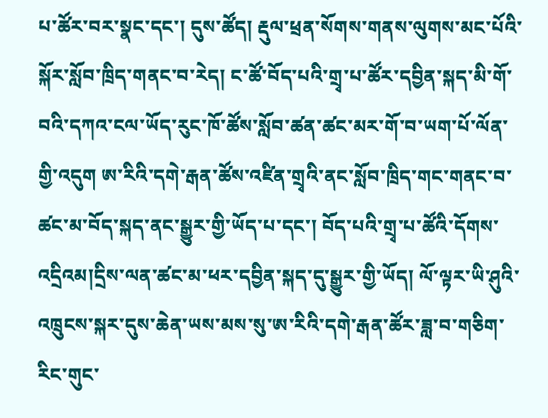པ་ཚོར་བར་སྣང་དང་། དུས་ཚོད། རྡུལ་ཕྲན་སོགས་གནས་ལུགས་མང་པོའི་སྐོར་སློབ་ཁྲིད་གནང་བ་རེད། ང་ཚོ་བོད་པའི་གྲྭ་པ་ཚོར་དབྱིན་སྐད་མི་གོ་བའི་དཀའ་ངལ་ཡོད་རུང་ཁོ་ཚོས་སློབ་ཚན་ཚང་མར་གོ་བ་ཡག་པོ་ལོན་གྱི་འདུག ཨ་རིའི་དགེ་རྒན་ཚོས་འཛིན་གྲྭའི་ནང་སློབ་ཁྲིད་གང་གནང་བ་ཚང་མ་བོད་སྐད་ནང་སྒྱུར་གྱི་ཡོད་པ་དང་། བོད་པའི་གྲྭ་པ་ཚོའི་དོགས་འདྲིའམ།དྲིས་ལན་ཚང་མ་ཕར་དབྱིན་སྐད་དུ་སྒྱུར་གྱི་ཡོད། ལོ་ལྟར་ཡི་ཤུའི་འཁྲུངས་སྐར་དུས་ཆེན་ཡས་མས་སུ་ཨ་རིའི་དགེ་རྒན་ཚོར་ཟླ་བ་གཅིག་རིང་གུང་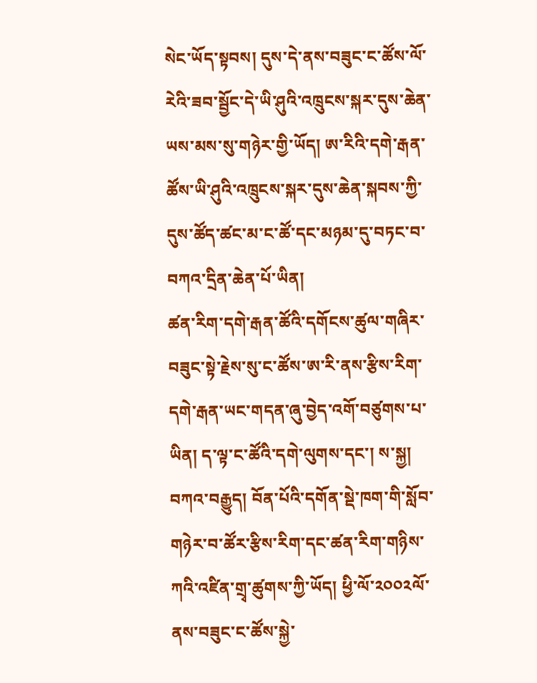སེང་ཡོད་སྟབས། དུས་དེ་ནས་བཟུང་ང་ཚོས་ལོ་རེའི་ཟབ་སྦྱོང་དེ་ཡི་ཤུའི་འཁྲུངས་སྐར་དུས་ཆེན་ཡས་མས་སུ་གཉེར་གྱི་ཡོད། ཨ་རིའི་དགེ་རྒན་ཚོས་ཡི་ཤུའི་འཁྲུངས་སྐར་དུས་ཆེན་སྐབས་ཀྱི་དུས་ཚོད་ཚང་མ་ང་ཚོ་དང་མཉམ་དུ་བཏང་བ་བཀའ་དྲིན་ཆེན་པོ་ཡིན།
ཚན་རིག་དགེ་རྒན་ཚོའི་དགོངས་ཚུལ་གཞིར་བཟུང་སྟེ་རྗེས་སུ་ང་ཚོས་ཨ་རི་ནས་རྩིས་རིག་དགེ་རྒན་ཡང་གདན་ཞུ་བྱེད་འགོ་བཙུགས་པ་ཡིན། ད་ལྟ་ང་ཚོའི་དགེ་ལུགས་དང་། ས་སྐྱ། བཀའ་བརྒྱུད། བོན་པོའི་དགོན་སྡེ་ཁག་གི་སློབ་གཉེར་བ་ཚོར་རྩིས་རིག་དང་ཚན་རིག་གཉིས་ཀའི་འཛིན་གྲྭ་ཚུགས་ཀྱི་ཡོད། ཕྱི་ལོ་༢༠༠༢ལོ་ནས་བཟུང་ང་ཚོས་སྐྱེ་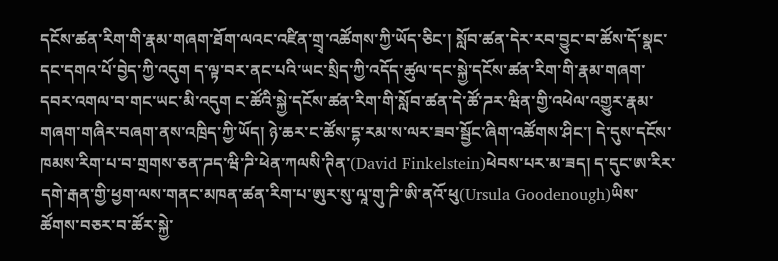དངོས་ཚན་རིག་གི་རྣམ་གཞག་ཐོག་ལའང་འཛིན་གྲྭ་འཚོགས་ཀྱི་ཡོད་ཅིང་། སློབ་ཚན་དེར་རབ་བྱུང་བ་ཚོས་དོ་སྣང་དང་དགའ་པོ་བྱེད་ཀྱི་འདུག ད་ལྟ་བར་ནང་པའི་ཡང་སྲིད་ཀྱི་འདོད་ཚུལ་དང་སྐྱེ་དངོས་ཚན་རིག་གི་རྣམ་གཞག་དབར་འགལ་བ་གང་ཡང་མི་འདུག ང་ཚོའི་སྐྱེ་དངོས་ཚན་རིག་གི་སློབ་ཚན་དེ་ཚོ་ཌར་ཝིན་གྱི་འཕེལ་འགྱུར་རྣམ་གཞག་གཞིར་བཞག་ནས་འཁྲིད་ཀྱི་ཡོད། ཉེ་ཆར་ང་ཚོས་དྷ་རམ་ས་ལར་ཟབ་སྦྱོང་ཞིག་འཚོགས་ཤིང་། དེ་དུས་དངོས་ཁམས་རིག་པ་བ་གྲགས་ཅན་ཌད་ཝི་ཌི་ཕེན་ཀལསི་ཊིན་(David Finkelstein)ཕེབས་པར་མ་ཟད། ད་དུང་ཨ་རིར་དགེ་རྒན་གྱི་ཕྱག་ལས་གནང་མཁན་ཚན་རིག་པ་ཨུར་སུ་ལཱ་གུ་ཌི་ཨི་ནའོ་ཕུ(Ursula Goodenough)ཡིས་ཚོགས་བཅར་བ་ཚོར་སྐྱེ་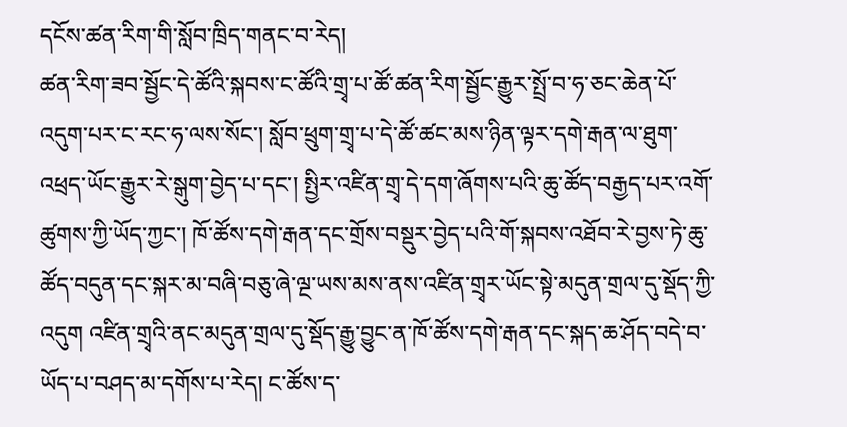དངོས་ཚན་རིག་གི་སློབ་ཁྲིད་གནང་བ་རེད།
ཚན་རིག་ཟབ་སྦྱོང་དེ་ཚོའི་སྐབས་ང་ཚོའི་གྲྭ་པ་ཚོ་ཚན་རིག་སྦྱོང་རྒྱུར་སྤྲོ་བ་ཧ་ཅང་ཆེན་པོ་འདུག་པར་ང་རང་ཧ་ལས་སོང་། སློབ་ཕྲུག་གྲྭ་པ་དེ་ཚོ་ཚང་མས་ཉིན་ལྟར་དགེ་རྒན་ལ་ཐུག་འཕྲད་ཡོང་རྒྱུར་རེ་སྒུག་བྱེད་པ་དང་། སྤྱིར་འཛིན་གྲྭ་དེ་དག་ཞོགས་པའི་ཆུ་ཚོད་བརྒྱད་པར་འགོ་ཚུགས་ཀྱི་ཡོད་ཀྱང་། ཁོ་ཚོས་དགེ་རྒན་དང་གྲོས་བསྡུར་བྱེད་པའི་གོ་སྐབས་འཐོབ་རེ་བྱས་ཏེ་ཆུ་ཚོད་བདུན་དང་སྐར་མ་བཞི་བཅུ་ཞེ་ལྔ་ཡས་མས་ནས་འཛིན་གྲྭར་ཡོང་སྟེ་མདུན་གྲལ་དུ་སྡོད་ཀྱི་འདུག འཛིན་གྲྭའི་ནང་མདུན་གྲལ་དུ་སྡོད་རྒྱུ་བྱུང་ན་ཁོ་ཚོས་དགེ་རྒན་དང་སྐད་ཆ་ཤོད་བདེ་བ་ཡོད་པ་བཤད་མ་དགོས་པ་རེད། ང་ཚོས་ད་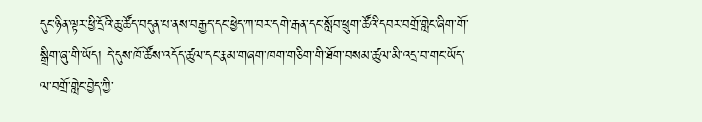དུང་ཉིན་ལྟར་ཕྱི་དྲོའི་ཆུ་ཚོད་བདུན་པ་ནས་བརྒྱད་དང་ཕྱེད་ཀ་བར་དགེ་རྒན་དང་སློབ་ཕྲུག་ཚོའི་དབར་བགྲོ་གླེང་ཞིག་གོ་སྒྲིག་ཞུ་གི་ཡོད། དེ་དུས་ཁོ་ཚོས་འདོད་ཚུལ་དང་རྣམ་གཞག་ཁག་གཅིག་གི་ཐོག་བསམ་ཚུལ་མི་འདྲ་བ་གང་ཡོད་ལ་བགྲོ་གླེང་བྱེད་ཀྱི་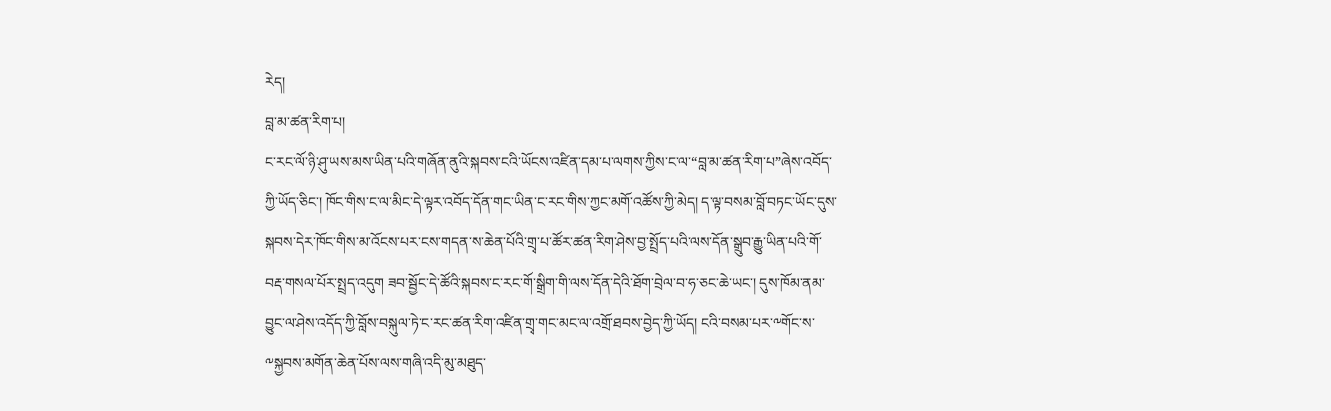རེད།
བླ་མ་ཚན་རིག་པ།
ང་རང་ལོ་ཉི་ཤུ་ཡས་མས་ཡིན་པའི་གཞོན་ནུའི་སྐབས་ངའི་ཡོངས་འཛིན་དམ་པ་ལགས་ཀྱིས་ང་ལ་“བླ་མ་ཚན་རིག་པ”ཞེས་འབོད་ཀྱི་ཡོད་ཅིང་། ཁོང་གིས་ང་ལ་མིང་དེ་ལྟར་འབོད་དོན་གང་ཡིན་ང་རང་གིས་ཀྱང་མགོ་འཚོས་ཀྱི་མེད། ད་ལྟ་བསམ་བློ་བཏང་ཡོང་དུས་སྐབས་དེར་ཁོང་གིས་མ་འོངས་པར་ངས་གདན་ས་ཆེན་པོའི་གྲྭ་པ་ཚོར་ཚན་རིག་ཤེས་བྱ་སྤྲོད་པའི་ལས་དོན་སྒྲུབ་རྒྱུ་ཡིན་པའི་གོ་བརྡ་གསལ་པོར་སྤྲད་འདུག ཟབ་སྦྱོང་དེ་ཚོའི་སྐབས་ང་རང་གོ་སྒྲིག་གི་ལས་དོན་དེའི་ཐོག་བྲེལ་བ་ཧ་ཅང་ཆེ་ཡང་། དུས་ཁོམ་ནམ་བྱུང་ལ་ཤེས་འདོད་ཀྱི་བློས་བསྐུལ་ཏེ་ང་རང་ཚན་རིག་འཛིན་གྲྭ་གང་མང་ལ་འགྲོ་ཐབས་བྱེད་ཀྱི་ཡོད། ངའི་བསམ་པར་༸གོང་ས་༸སྐྱབས་མགོན་ཆེན་པོས་ལས་གཞི་འདི་མུ་མཐུད་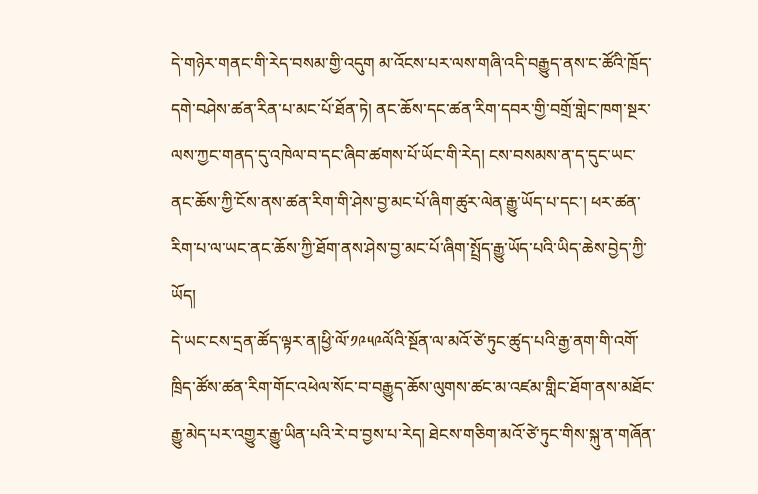དེ་གཉེར་གནང་གི་རེད་བསམ་གྱི་འདུག མ་འོངས་པར་ལས་གཞི་འདི་བརྒྱུད་ནས་ང་ཚོའི་ཁྲོད་དགེ་བཤེས་ཚན་རིན་པ་མང་པོ་ཐོན་ཏེ། ནང་ཆོས་དང་ཚན་རིག་དབར་གྱི་བགྲོ་གླེང་ཁག་སྔར་ལས་ཀྱང་གནད་དུ་འཁེལ་བ་དང་ཞིབ་ཚགས་པོ་ཡོང་གི་རེད། ངས་བསམས་ན་ད་དུང་ཡང་ནང་ཆོས་ཀྱི་ངོས་ནས་ཚན་རིག་གི་ཤེས་བྱ་མང་པོ་ཞིག་ཚུར་ལེན་རྒྱུ་ཡོད་པ་དང་། ཕར་ཚན་རིག་པ་ལ་ཡང་ནང་ཆོས་ཀྱི་ཐོག་ནས་ཤེས་བྱ་མང་པོ་ཞིག་སྤྲོད་རྒྱུ་ཡོད་པའི་ཡིད་ཆེས་བྱེད་ཀྱི་ཡོད།
དེ་ཡང་ངས་དྲན་ཚོད་ལྟར་ན།ཕྱི་ལོ་༡༩༥༩ལོའི་སྔོན་ལ་མའོ་ཙེ་ཏུང་ཚུད་པའི་རྒྱ་ནག་གི་འགོ་ཁྲིད་ཚོས་ཚན་རིག་གོང་འཕེལ་སོང་བ་བརྒྱུད་ཆོས་ལུགས་ཚང་མ་འཛམ་གླིང་ཐོག་ནས་མཐོང་རྒྱུ་མེད་པར་འགྱུར་རྒྱུ་ཡིན་པའི་རེ་བ་བྱས་པ་རེད། ཐེངས་གཅིག་མའོ་ཙེ་ཏུང་གིས་སྐུ་ན་གཞོན་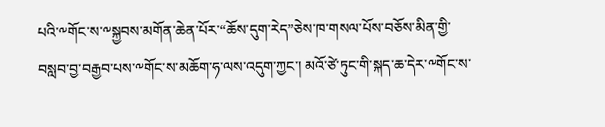པའི་༸གོང་ས་༸སྐྱབས་མགོན་ཆེན་པོར་“ཆོས་དུག་རེད”ཅེས་ཁ་གསལ་པོས་བཅོས་མིན་གྱི་བསླབ་བྱ་བརྒྱབ་པས་༸གོང་ས་མཆོག་ཧ་ལས་འདུག་ཀྱང་། མའོ་ཙེ་ཏུང་གི་སྐད་ཆ་དེར་༸གོང་ས་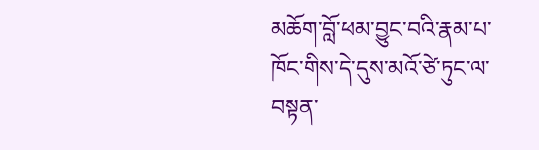མཆོག་བློ་ཕམ་བྱུང་བའི་རྣམ་པ་ཁོང་གིས་དེ་དུས་མའོ་ཙེ་ཏུང་ལ་བསྟན་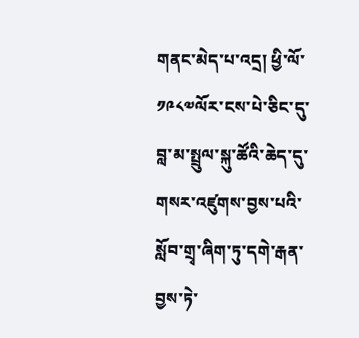གནང་མེད་པ་འདྲ། ཕྱི་ལོ་༡༩༨༧ལོར་ངས་པེ་ཅིང་དུ་བླ་མ་སྤྲུལ་སྐུ་ཚོའི་ཆེད་དུ་གསར་འཛུགས་བྱས་པའི་སློབ་གྲྭ་ཞིག་ཏུ་དགེ་རྒན་བྱས་ཏེ་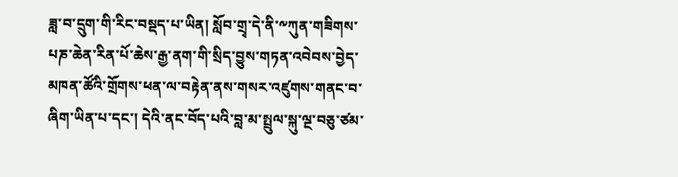ཟླ་བ་དྲུག་གི་རིང་བསྡད་པ་ཡིན། སློབ་གྲྭ་དེ་ནི་༸ཀུན་གཟིགས་པཎ་ཆེན་རིན་པོ་ཆེས་རྒྱ་ནག་གི་སྲིད་བྱུས་གཏན་འབེབས་བྱེད་མཁན་ཚོའི་གྲོགས་ཕན་ལ་བརྟེན་ནས་གསར་འཛུགས་གནང་བ་ཞིག་ཡིན་པ་དང་། དེའི་ནང་བོད་པའི་བླ་མ་སྤྲུལ་སྐུ་ལྔ་བཅུ་ཙམ་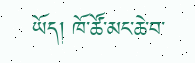ཡོད། ཁོ་ཚོ་མང་ཆེ་བ་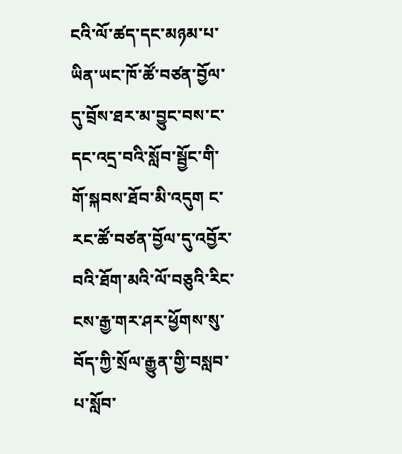ངའི་ལོ་ཚད་དང་མཉམ་པ་ཡིན་ཡང་ཁོ་ཚོ་བཙན་བྱོལ་དུ་བྲོས་ཐར་མ་བྱུང་བས་ང་དང་འདྲ་བའི་སློབ་སྦྱོང་གི་གོ་སྐབས་ཐོབ་མི་འདུག ང་རང་ཚོ་བཙན་བྱོལ་དུ་འབྱོར་བའི་ཐོག་མའི་ལོ་བཅུའི་རིང་ངས་རྒྱ་གར་ཤར་ཕྱོགས་སུ་བོད་ཀྱི་སྲོལ་རྒྱུན་གྱི་བསླབ་པ་སློབ་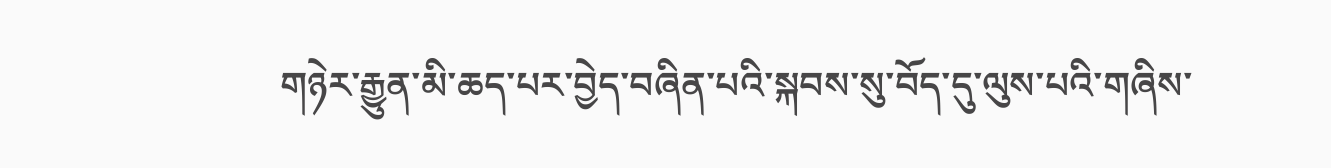གཉེར་རྒྱུན་མི་ཆད་པར་བྱེད་བཞིན་པའི་སྐབས་སུ་བོད་དུ་ལུས་པའི་གཞིས་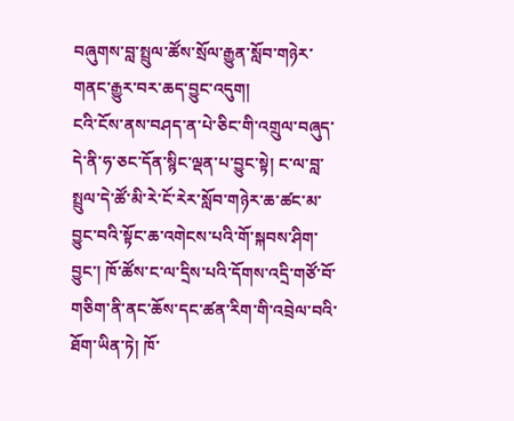བཞུགས་བླ་སྤྲུལ་ཚོས་སྲོལ་རྒྱུན་སློབ་གཉེར་གནང་རྒྱུར་བར་ཆད་བྱུང་འདུག།
ངའི་ངོས་ནས་བཤད་ན་པེ་ཅིང་གི་འགྲུལ་བཞུད་དེ་ནི་ཧ་ཅང་དོན་སྙིང་ལྡན་པ་བྱུང་སྟེ། ང་ལ་བླ་སྤྲུལ་དེ་ཚོ་མི་རེ་ངོ་རེར་སློབ་གཉེར་ཆ་ཚང་མ་བྱུང་བའི་སྟོང་ཆ་འགེངས་པའི་གོ་སྐབས་ཤིག་བྱུང་། ཁོ་ཚོས་ང་ལ་དྲིས་པའི་དོགས་འདྲི་གཙོ་བོ་གཅིག་ནི་ནང་ཆོས་དང་ཚན་རིག་གི་འབྲེལ་བའི་ཐོག་ཡིན་ཏེ། ཁོ་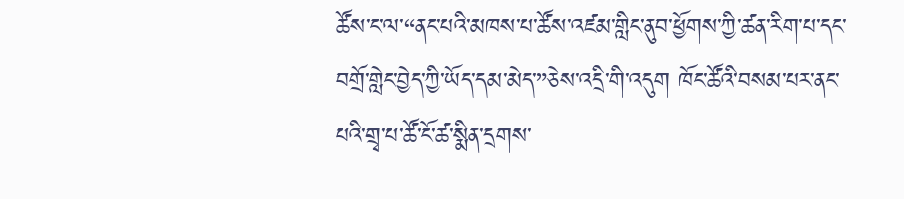ཚོས་ང་ལ་“ནང་པའི་མཁས་པ་ཚོས་འཛམ་གླིང་ནུབ་ཕྱོགས་ཀྱི་ཚན་རིག་པ་དང་བགྲོ་གླེང་བྱེད་ཀྱི་ཡོད་དམ་མེད་”ཅེས་འདྲི་གི་འདུག ཁོང་ཚོའི་བསམ་པར་ནང་པའི་གྲྭ་པ་ཚོ་ངོ་ཚ་སྨིན་དྲགས་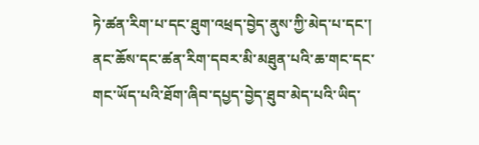ཏེ་ཚན་རིག་པ་དང་ཐུག་འཕྲད་བྱེད་ནུས་ཀྱི་མེད་པ་དང་། ནང་ཆོས་དང་ཚན་རིག་དབར་མི་མཐུན་པའི་ཆ་གང་དང་གང་ཡོད་པའི་ཐོག་ཞིབ་དཔྱད་བྱེད་ཐུབ་མེད་པའི་ཡིད་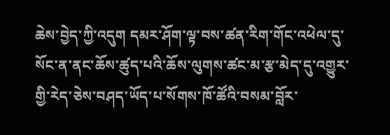ཆེས་བྱེད་ཀྱི་འདུག དམར་ཤོག་ལྟ་བས་ཚན་རིག་གོང་འཕེལ་དུ་སོང་ན་ནང་ཆོས་ཚུད་པའི་ཆོས་ལུགས་ཚང་མ་རྩ་མེད་དུ་འགྱུར་གྱི་རེད་ཅེས་བཤད་ཡོད་པ་སོགས་ཁོ་ཚོའི་བསམ་བློར་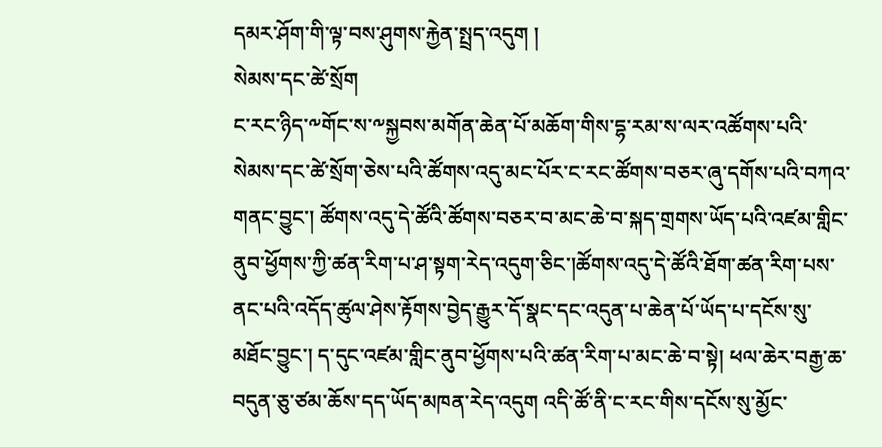དམར་ཤོག་གི་ལྟ་བས་ཤུགས་རྐྱེན་སྤྲད་འདུག །
སེམས་དང་ཚེ་སྲོག
ང་རང་ཉིད་༸གོང་ས་༸སྐྱབས་མགོན་ཆེན་པོ་མཆོག་གིས་དྷ་རམ་ས་ལར་འཚོགས་པའི་སེམས་དང་ཚེ་སྲོག་ཅེས་པའི་ཚོགས་འདུ་མང་པོར་ང་རང་ཚོགས་བཅར་ཞུ་དགོས་པའི་བཀའ་གནང་བྱུང་། ཚོགས་འདུ་དེ་ཚོའི་ཚོགས་བཅར་བ་མང་ཆེ་བ་སྐད་གྲགས་ཡོད་པའི་འཛམ་གླིང་ནུབ་ཕྱོགས་ཀྱི་ཚན་རིག་པ་ཤ་སྟག་རེད་འདུག་ཅིང་།ཚོགས་འདུ་དེ་ཚོའི་ཐོག་ཚན་རིག་པས་ནང་པའི་འདོད་ཚུལ་ཤེས་རྟོགས་བྱེད་རྒྱུར་དོ་སྣང་དང་འདུན་པ་ཆེན་པོ་ཡོད་པ་དངོས་སུ་མཐོང་བྱུང་། ད་དུང་འཛམ་གླིང་ནུབ་ཕྱོགས་པའི་ཚན་རིག་པ་མང་ཆེ་བ་སྟེ། ཕལ་ཆེར་བརྒྱ་ཆ་བདུན་ཅུ་ཙམ་ཆོས་དད་ཡོད་མཁན་རེད་འདུག འདི་ཚོ་ནི་ང་རང་གིས་དངོས་སུ་མྱོང་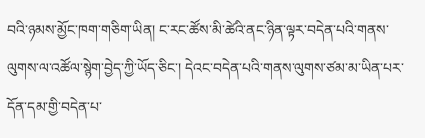བའི་ཉམས་མྱོང་ཁག་གཅིག་ཡིན། ང་རང་ཚོས་མི་ཚེའི་ནང་ཉིན་ལྟར་བདེན་པའི་གནས་ལུགས་ལ་འཚོལ་སྙེག་བྱེད་ཀྱི་ཡོད་ཅིང་། དེའང་བདེན་པའི་གནས་ལུགས་ཙམ་མ་ཡིན་པར་དོན་དམ་གྱི་བདེན་པ་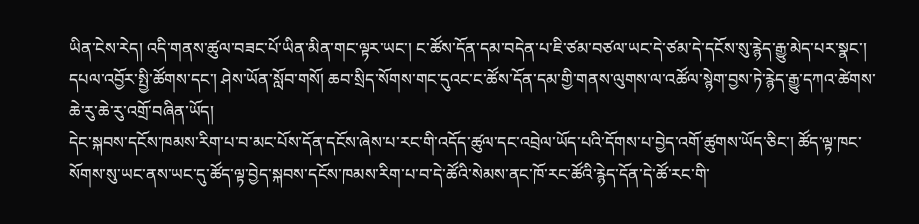ཡིན་ངེས་རེད། འདི་གནས་ཚུལ་བཟང་པོ་ཡིན་མིན་གང་ལྟར་ཡང་། ང་ཚོས་དོན་དམ་བདེན་པ་ཇི་ཙམ་བཙལ་ཡང་དེ་ཙམ་དེ་དངོས་སུ་རྙེད་རྒྱུ་མེད་པར་སྣང་། དཔལ་འབྱོར་སྤྱི་ཚོགས་དང་། ཤེས་ཡོན་སློབ་གསོ། ཆབ་སྲིད་སོགས་གང་དུའང་ང་ཚོས་དོན་དམ་གྱི་གནས་ལུགས་ལ་འཚོལ་སྙེག་བྱས་ཏེ་རྙེད་རྒྱུ་དཀའ་ཚེགས་ཆེ་རུ་ཆེ་རུ་འགྲོ་བཞིན་ཡོད།
དེང་སྐབས་དངོས་ཁམས་རིག་པ་བ་མང་པོས་དོན་དངོས་ཞེས་པ་རང་གི་འདོད་ཚུལ་དང་འབྲེལ་ཡོད་པའི་དོགས་པ་བྱེད་འགོ་ཚུགས་ཡོད་ཅིང་། ཚོད་ལྟ་ཁང་སོགས་སུ་ཡང་ནས་ཡང་དུ་ཚོད་ལྟ་བྱེད་སྐབས་དངོས་ཁམས་རིག་པ་བ་དེ་ཚོའི་སེམས་ནང་ཁོ་རང་ཚོའི་རྙེད་དོན་དེ་ཚོ་རང་གི་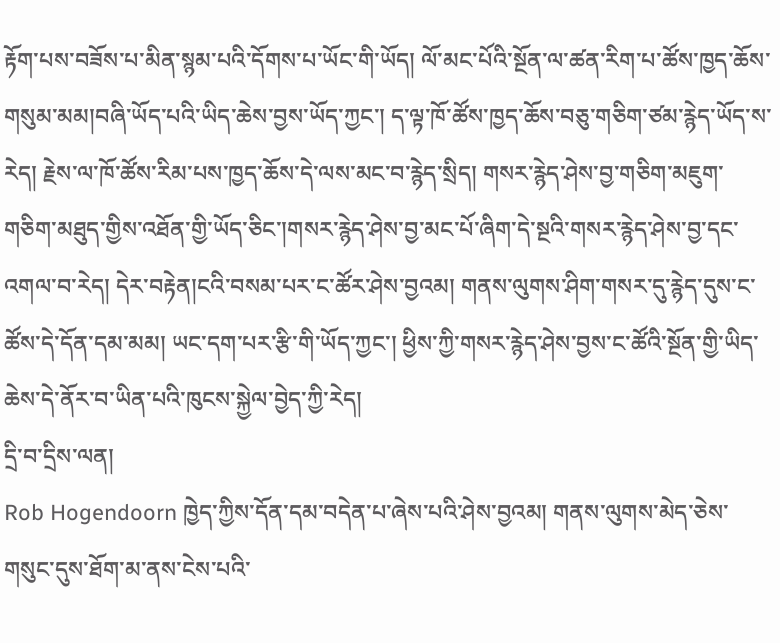རྟོག་པས་བཟོས་པ་མིན་སྙམ་པའི་དོགས་པ་ཡོང་གི་ཡོད། ལོ་མང་པོའི་སྔོན་ལ་ཚན་རིག་པ་ཚོས་ཁྱད་ཆོས་གསུམ་མམ།བཞི་ཡོད་པའི་ཡིད་ཆེས་བྱས་ཡོད་ཀྱང་། ད་ལྟ་ཁོ་ཚོས་ཁྱད་ཆོས་བཅུ་གཅིག་ཙམ་རྙེད་ཡོད་ས་རེད། རྗེས་ལ་ཁོ་ཚོས་རིམ་པས་ཁྱད་ཆོས་དེ་ལས་མང་བ་རྙེད་སྲིད། གསར་རྙེད་ཤེས་བྱ་གཅིག་མཇུག་གཅིག་མཐུད་གྱིས་འཐོན་གྱི་ཡོད་ཅིང་།གསར་རྙེད་ཤེས་བྱ་མང་པོ་ཞིག་དེ་སྔའི་གསར་རྙེད་ཤེས་བྱ་དང་འགལ་བ་རེད། དེར་བརྟེན།ངའི་བསམ་པར་ང་ཚོར་ཤེས་བྱའམ། གནས་ལུགས་ཤིག་གསར་དུ་རྙེད་དུས་ང་ཚོས་དེ་དོན་དམ་མམ། ཡང་དག་པར་རྩི་གི་ཡོད་ཀྱང་། ཕྱིས་ཀྱི་གསར་རྙེད་ཤེས་བྱས་ང་ཚོའི་སྔོན་གྱི་ཡིད་ཆེས་དེ་ནོར་བ་ཡིན་པའི་ཁུངས་སྐྱེལ་བྱེད་ཀྱི་རེད།
དྲི་བ་དྲིས་ལན།
Rob Hogendoorn ཁྱེད་ཀྱིས་དོན་དམ་བདེན་པ་ཞེས་པའི་ཤེས་བྱའམ། གནས་ལུགས་མེད་ཅེས་གསུང་དུས་ཐོག་མ་ནས་ངེས་པའི་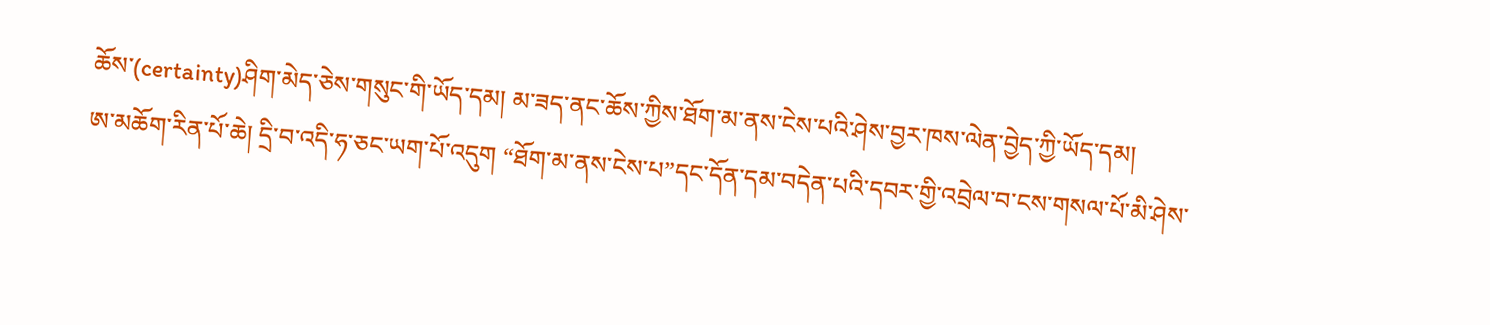ཆོས་(certainty)ཤིག་མེད་ཅེས་གསུང་གི་ཡོད་དམ། མ་ཟད་ནང་ཆོས་ཀྱིས་ཐོག་མ་ནས་ངེས་པའི་ཤེས་བྱར་ཁས་ལེན་བྱེད་ཀྱི་ཡོད་དམ།
ཨ་མཆོག་རིན་པོ་ཆེ། དྲི་བ་འདི་ཧ་ཅང་ཡག་པོ་འདུག “ཐོག་མ་ནས་ངེས་པ”དང་དོན་དམ་བདེན་པའི་དབར་གྱི་འབྲེལ་བ་ངས་གསལ་པོ་མི་ཤེས་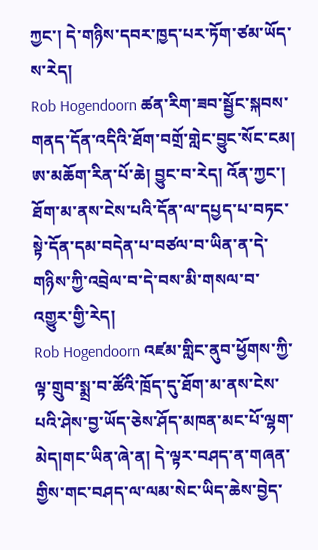ཀྱང་། དེ་གཉིས་དབར་ཁྱད་པར་ཏོག་ཙམ་ཡོད་ས་རེད།
Rob Hogendoorn ཚན་རིག་ཟབ་སྦྱོང་སྐབས་གནད་དོན་འདིའི་ཐོག་བགྲོ་གླེང་བྱུང་སོང་ངམ།
ཨ་མཆོག་རིན་པོ་ཆེ། བྱུང་བ་རེད། འོན་ཀྱང་། ཐོག་མ་ནས་ངེས་པའི་དོན་ལ་དཔྱད་པ་བཏང་སྟེ་དོན་དམ་བདེན་པ་བཙལ་བ་ཡིན་ན་དེ་གཉིས་ཀྱི་འབྲེལ་བ་དེ་བས་མི་གསལ་བ་འགྱུར་གྱི་རེད།
Rob Hogendoorn འཛམ་གླིང་ནུབ་ཕྱོགས་ཀྱི་ལྟ་གྲུབ་སྨྲ་བ་ཚོའི་ཁྲོད་དུ་ཐོག་མ་ནས་ངེས་པའི་ཤེས་བྱ་ཡོད་ཅེས་ཤོད་མཁན་མང་པོ་ལྷག་མེད།གང་ཡིན་ཞེ་ན། དེ་ལྟར་བཤད་ན་གཞན་གྱིས་གང་བཤད་ལ་ལམ་སེང་ཡིད་ཆེས་བྱེད་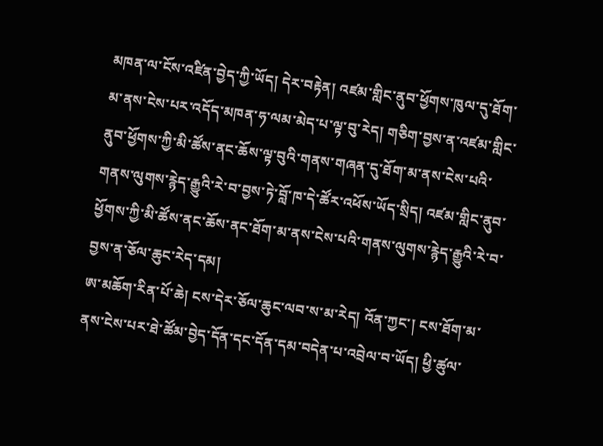མཁན་ལ་ངོས་འཛིན་བྱེད་ཀྱི་ཡོད། དེར་བརྟེན། འཛམ་གླིང་ནུབ་ཕྱོགས་ཁུལ་དུ་ཐོག་མ་ནས་ངེས་པར་འདོད་མཁན་ཧ་ལམ་མེད་པ་ལྟ་བུ་རེད། གཅིག་བྱས་ན་འཛམ་གླིང་ནུབ་ཕྱོགས་ཀྱི་མི་ཚོས་ནང་ཆོས་ལྟ་བུའི་གནས་གཞན་དུ་ཐོག་མ་ནས་ངེས་པའི་གནས་ལུགས་རྙེད་རྒྱུའི་རེ་བ་བྱས་ཏེ་བློ་ཁ་དེ་ཚོར་འཕོས་ཡོད་སྲིད། འཛམ་གླིང་ནུབ་ཕྱོགས་ཀྱི་མི་ཚོས་ནང་ཆོས་ནང་ཐོག་མ་ནས་ངེས་པའི་གནས་ལུགས་རྙེད་རྒྱུའི་རེ་བ་བྱས་ན་ཅོལ་ཆུང་རེད་དམ།
ཨ་མཆོག་རིན་པོ་ཆེ། ངས་དེར་ཅོལ་ཆུང་ལབ་ས་མ་རེད། འོན་ཀྱང་། ངས་ཐོག་མ་ནས་ངེས་པར་ཐེ་ཚོམ་བྱེད་དོན་དང་དོན་དམ་བདེན་པ་འབྲེལ་བ་ཡོད། ཕྱི་ཚུལ་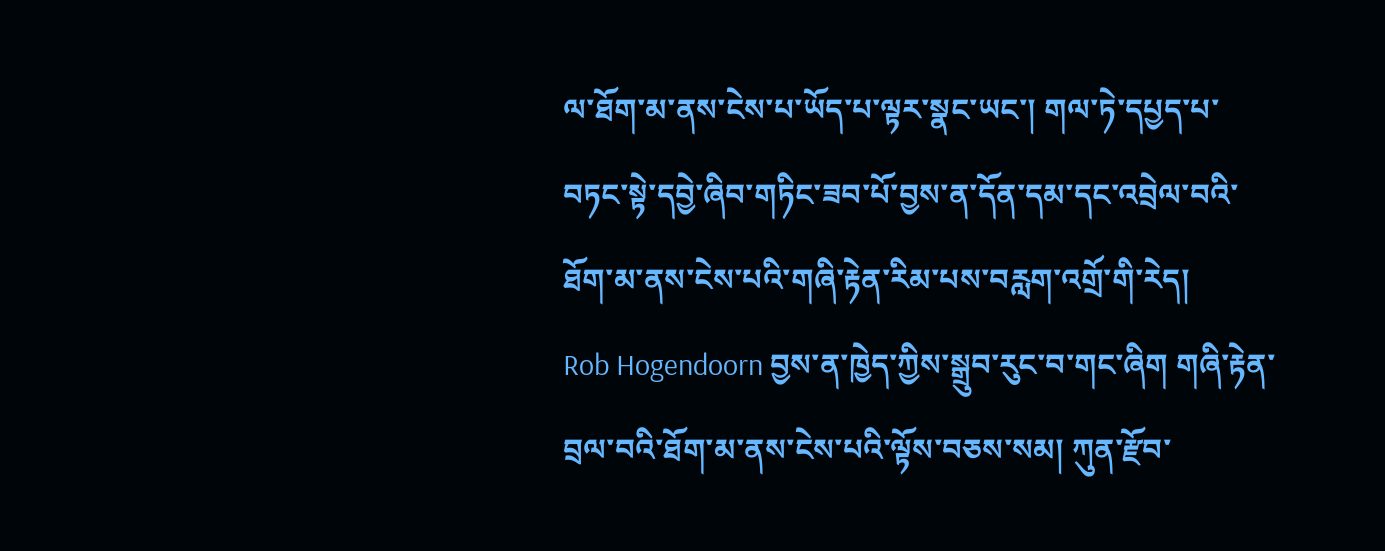ལ་ཐོག་མ་ནས་ངེས་པ་ཡོད་པ་ལྟར་སྣང་ཡང་། གལ་ཏེ་དཔྱད་པ་བཏང་སྟེ་དབྱེ་ཞིབ་གཏིང་ཟབ་པོ་བྱས་ན་དོན་དམ་དང་འབྲེལ་བའི་ཐོག་མ་ནས་ངེས་པའི་གཞི་རྟེན་རིམ་པས་བརླག་འགྲོ་གི་རེད།
Rob Hogendoorn བྱས་ན་ཁྱེད་ཀྱིས་སྒྲུབ་རུང་བ་གང་ཞིག གཞི་རྟེན་བྲལ་བའི་ཐོག་མ་ནས་ངེས་པའི་ལྟོས་བཅས་སམ། ཀུན་རྫོབ་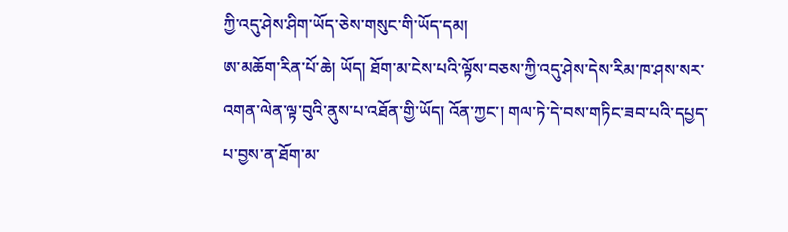ཀྱི་འདུ་ཤེས་ཤིག་ཡོད་ཅེས་གསུང་གི་ཡོད་དམ།
ཨ་མཆོག་རིན་པོ་ཆེ། ཡོད། ཐོག་མ་ངེས་པའི་ལྟོས་བཅས་ཀྱི་འདུ་ཤེས་དེས་རིམ་ཁ་ཤས་སར་འགན་ལེན་ལྟ་བུའི་ནུས་པ་འཐོན་གྱི་ཡོད། འོན་ཀྱང་། གལ་ཏེ་དེ་བས་གཏིང་ཟབ་པའི་དཔྱད་པ་བྱས་ན་ཐོག་མ་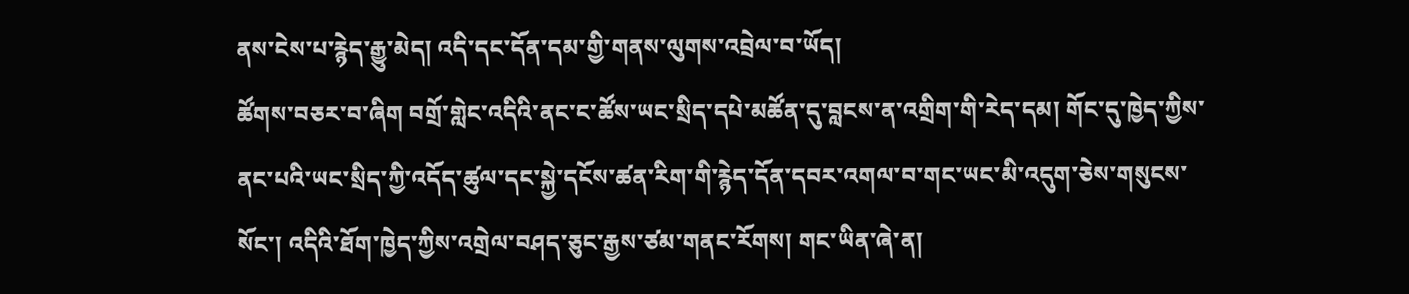ནས་ངེས་པ་རྙེད་རྒྱུ་མེད། འདི་དང་དོན་དམ་གྱི་གནས་ལུགས་འབྲེལ་བ་ཡོད།
ཚོགས་བཅར་བ་ཞིག བགྲོ་གླེང་འདིའི་ནང་ང་ཚོས་ཡང་སྲིད་དཔེ་མཚོན་དུ་བླངས་ན་འགྲིག་གི་རེད་དམ། གོང་དུ་ཁྱེད་ཀྱིས་ནང་པའི་ཡང་སྲིད་ཀྱི་འདོད་ཚུལ་དང་སྐྱེ་དངོས་ཚན་རིག་གི་རྙེད་དོན་དབར་འགལ་བ་གང་ཡང་མི་འདུག་ཅེས་གསུངས་སོང་། འདིའི་ཐོག་ཁྱེད་ཀྱིས་འགྲེལ་བཤད་ཅུང་རྒྱས་ཙམ་གནང་རོགས། གང་ཡིན་ཞེ་ན།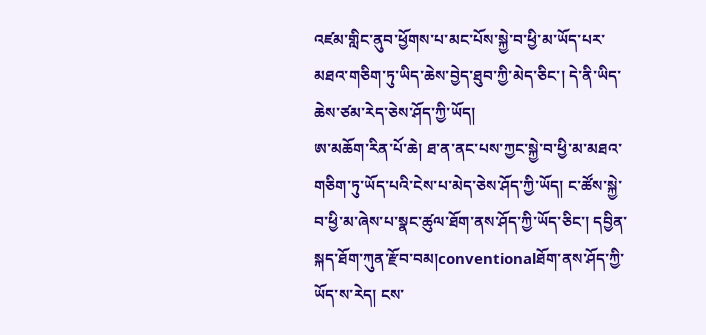འཛམ་གླིང་ནུབ་ཕྱོགས་པ་མང་པོས་སྐྱེ་བ་ཕྱི་མ་ཡོད་པར་མཐའ་གཅིག་ཏུ་ཡིད་ཆེས་བྱེད་ཐུབ་ཀྱི་མེད་ཅིང་། དེ་ནི་ཡིད་ཆེས་ཙམ་རེད་ཅེས་ཤོད་ཀྱི་ཡོད།
ཨ་མཆོག་རིན་པོ་ཆེ། ཐ་ན་ནང་པས་ཀྱང་སྐྱེ་བ་ཕྱི་མ་མཐའ་གཅིག་ཏུ་ཡོད་པའི་ངེས་པ་མེད་ཅེས་ཤོད་ཀྱི་ཡོད། ང་ཚོས་སྐྱེ་བ་ཕྱི་མ་ཞེས་པ་སྣང་ཚུལ་ཐོག་ནས་ཤོད་ཀྱི་ཡོད་ཅིང་། དབྱིན་སྐད་ཐོག་ཀུན་རྫོབ་བམ།conventionalཐོག་ནས་ཤོད་ཀྱི་ཡོད་ས་རེད། ངས་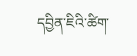དབྱིན་ཇིའི་ཚིག་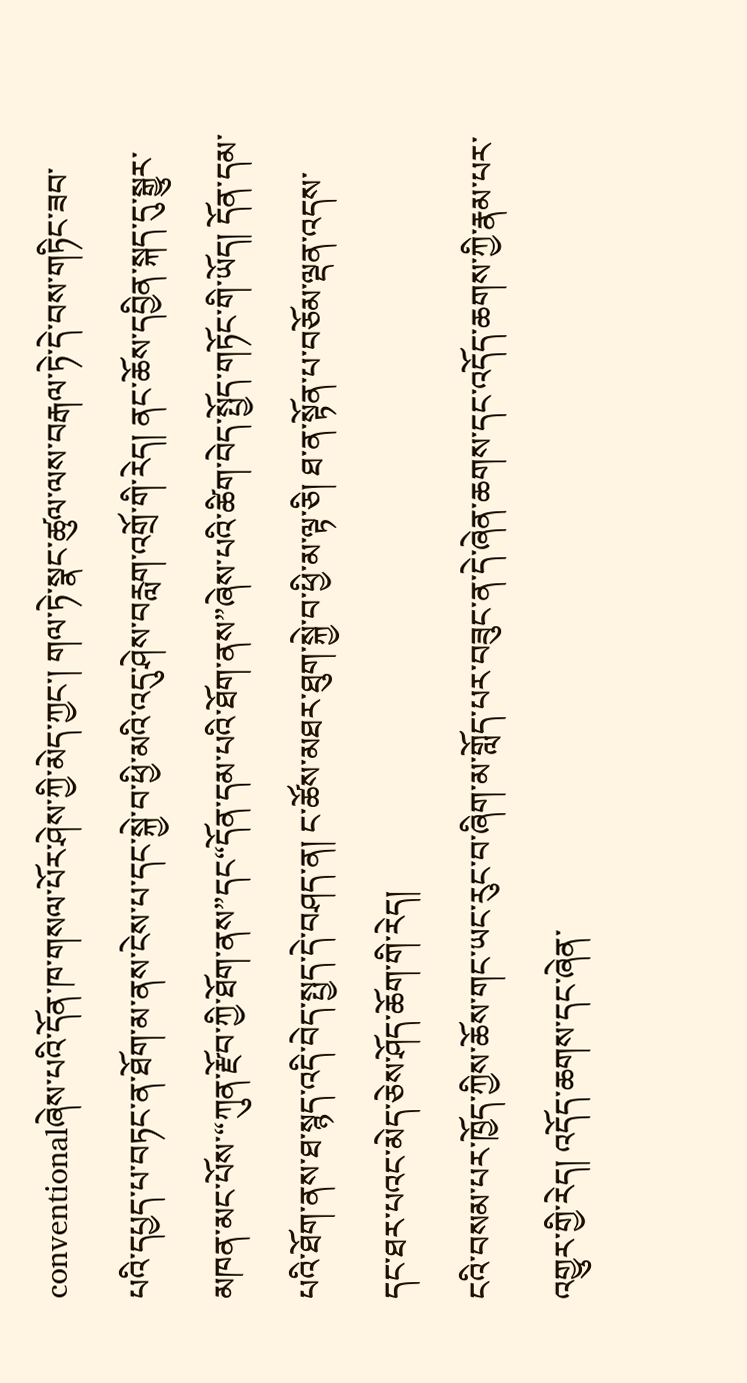conventionalཞེས་པའི་དོན་ཁ་གསལ་པོར་ཤེས་ཀྱི་མེད་ཀྱང་། གལ་ཏེ་སྣང་ཚུལ་ལས་བརྒལ་ཏེ་དེ་བས་གཏིང་ཟབ་པའི་དཔྱད་པ་བཏང་ན་ཐོག་མ་ནས་ངེས་པ་དང་སྐྱེ་བ་ཕྱི་མའི་འདུ་ཤེས་བརླག་འགྲོ་གི་རེད། ནང་ཆོས་དབྱིན་སྐད་དུ་སྒྱུར་མཁན་མང་པོས་“ཀུན་རྫོབ་ཀྱི་ཐོག་ནས”དང“དོན་དམ་པའི་ཐོག་ནས”ཞེས་པའི་ཚིག་བེད་སྤྱོད་གཏོང་གི་ཡོད། དོན་དམ་པའི་ཐོག་ནས་ཐ་སྙད་འདི་བེད་སྤྱད་དེ་བཤད་ན། ང་ཚོས་མཐར་ཐུག་སྐྱེ་བ་ཕྱི་མ་ལྟ་ཅི། ཐ་ན་སྟོན་པ་བཅོམ་ལྡན་འདས་དང་ཐར་པའང་མེད་ཅེས་ཤོད་ཆོག་གི་རེད།
ངའི་བསམ་པར་ཁྱོད་ཀྱིས་ཆོས་གང་ཡང་རུང་བ་ཞིག་མ་གློད་པར་བཟུང་ན་དེ་ཞེན་ཆགས་དང་འདོད་ཆགས་ཀྱི་རྣམ་པར་འགྱུར་གྱི་རེད། འདོད་ཆགས་དང་ཞེན་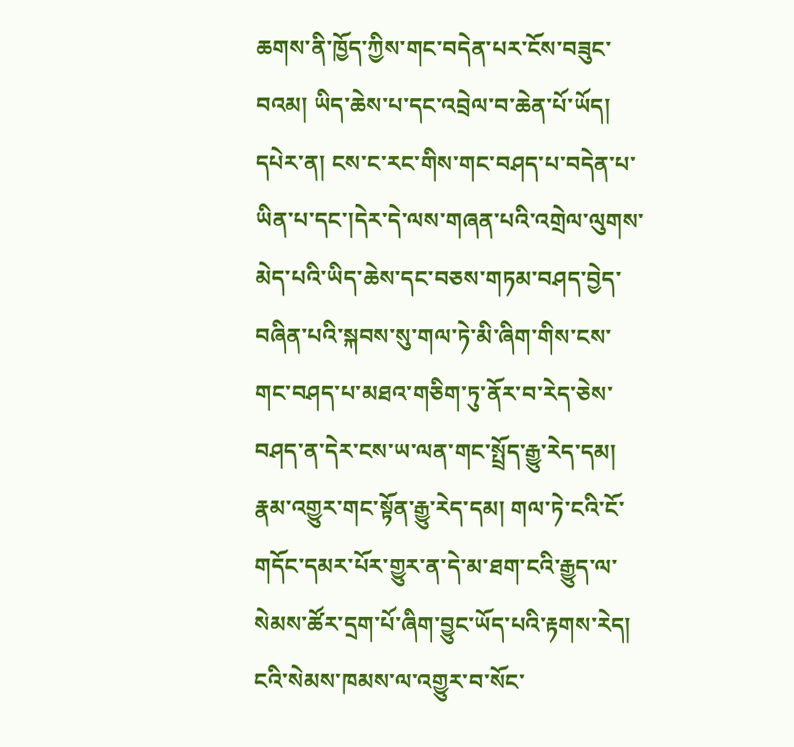ཆགས་ནི་ཁྱོད་ཀྱིས་གང་བདེན་པར་ངོས་བཟུང་བའམ། ཡིད་ཆེས་པ་དང་འབྲེལ་བ་ཆེན་པོ་ཡོད། དཔེར་ན། ངས་ང་རང་གིས་གང་བཤད་པ་བདེན་པ་ཡིན་པ་དང་།དེར་དེ་ལས་གཞན་པའི་འགྲེལ་ལུགས་མེད་པའི་ཡིད་ཆེས་དང་བཅས་གཏམ་བཤད་བྱེད་བཞིན་པའི་སྐབས་སུ་གལ་ཏེ་མི་ཞིག་གིས་ངས་གང་བཤད་པ་མཐའ་གཅིག་ཏུ་ནོར་བ་རེད་ཅེས་བཤད་ན་དེར་ངས་ཡ་ལན་གང་སྤྲོད་རྒྱུ་རེད་དམ། རྣམ་འགྱུར་གང་སྟོན་རྒྱུ་རེད་དམ། གལ་ཏེ་ངའི་ངོ་གདོང་དམར་པོར་གྱུར་ན་དེ་མ་ཐག་ངའི་རྒྱུད་ལ་སེམས་ཚོར་དྲག་པོ་ཞིག་བྱུང་ཡོད་པའི་རྟགས་རེད། ངའི་སེམས་ཁམས་ལ་འགྱུར་བ་སོང་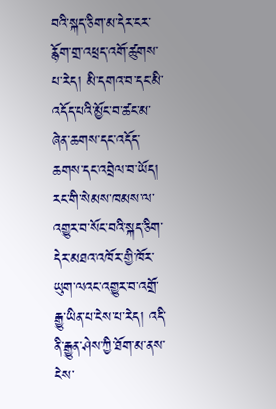བའི་སྐད་ཅིག་མ་དེར་ངར་རྙོག་གྲ་འཕྲད་འགོ་ཚུགས་པ་རེད། མི་དགའ་བ་དང་མི་འདོད་པའི་མྱོང་བ་ཚང་མ་ཞེན་ཆགས་དང་འདོད་ཆགས་དང་འབྲེལ་བ་ཡོད། རང་གི་སེམས་ཁམས་ལ་འགྱུར་བ་སོང་བའི་སྐད་ཅིག་དེར་མཐའ་འཁོར་གྱི་ཁོར་ཡུག་ལའང་འགྱུར་བ་འགྲོ་རྒྱུ་ཡིན་པ་ངེས་པ་རེད། འདི་ནི་རྒྱུན་ཤེས་ཀྱི་ཐོག་མ་ནས་ངེས་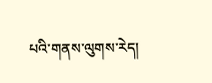པའི་གནས་ལུགས་རེད།